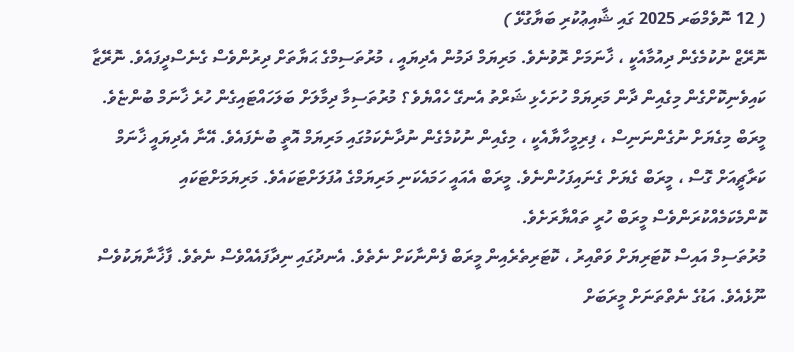( 12 ނޮވެމްބަރ 2025 ގައި ޝާއިޢުކުރި ބަޔާގުޅޭ )
ނޮރޭޒް ނުކުމެގެން ދިއުމާއެކީ ، ޚާނަމަށް ރޮވުނެވެ. މަރިޔަމް ދަމުން އެދިޔައީ ، މުރުތަސިމްގެ ޙަޔާތަށް ދިރުންވެސް ގެނެސްދީފައެވެ. ނޮރޭޒާ ކައިވެނިކޮށްގެން މިގެއިން ދާން މަރިޔަމް ހުށަހެޅި ޝަރްތު އެނގޭ ހެއްޔެވެ ؟ މުރުތަސިމާ ދިމާލަށް ބަލަހައްޓައިގެން ހުރެ ޚާނަމް ބުންޏެވެ. މީރަބް މިގެޔަށް ނުގެންނަނިސް ، ފިރިމީހާޔާއެކީ ، މިގެއިން ނުކުމެގެން ނުދާނެކަމުގައި މަރިޔަމް އޮތީ ބުނެފައެވެ. އޭނާ އެދިޔައީ ޚާނަމް ކަރާޗީއަށް ގޮސް ، މީރަބް ގެޔަށް ގެނައިފަހުންނެވެ. މީރަބް އެއައީ ހަމައެކަނި މަރިޔަމްގެ އުފަލަށްޓަކައެވެ. މަރިޔަމަށްޓަކައި ކޮންމެކަމެއްކުރަންވެސް މީރަބް ހުރީ ތައްޔާރަށެވެ.
މުރުތަސިމް އައިސް ކޮޓަރިޔަށް ވަތްއިރު ، ކޮޓަރިތެރެއިން މީރަބް ފެންނާކަށް ނެތެވެ. އެނދުގައި ނިދާފައެއްވެސް ނެތެވެ. ފާޚާނާޔަކުވެސް ނޫޅެއެވެ. އަޑުގެ ނެތްތަނަށް މީރަބަށް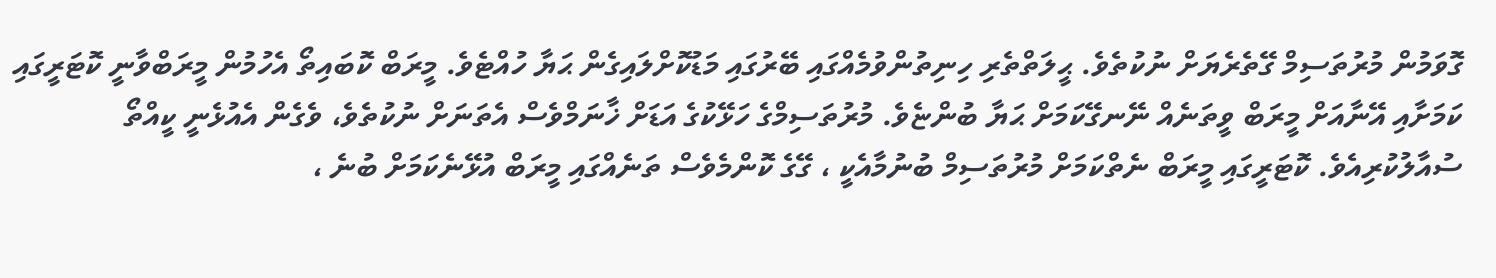ގޮވަމުން މުރުތަސިމް ގޭތެރެޔަށް ނުކުތެވެ. ޙީލަތްތެރި ހިނިތުންވުމެއްގައި ބޭރުގައި މަޑުކޮށްލައިގެން ޙަޔާ ހުއްޓެވެ. މީރަބް ކޮބައިތޯ އެހުމުން މީރަބްވާނީ ކޮޓަރީގައި ކަމަށާއި އޭނާއަށް މީރަބް ވީތަނެއް ނޭނގޭކަމަށް ޙަޔާ ބުންޏެވެ. މުރުތަސިމްގެ ހަޅޭކުގެ އަޑަށް ޚާނަމްވެސް އެތަނަށް ނުކުތެވެ، ވެގެން އެއުޅެނީ ކީއްތޯ ސުއާލުކުރިއެވެ. ކޮޓަރީގައި މީރަބް ނެތްކަމަށް މުރުތަސިމް ބުނުމާއެކީ ، ގޭގެ ކޮންމެވެސް ތަނެއްގައި މީރަބް އުޅޭނެކަމަށް ބުނެ ،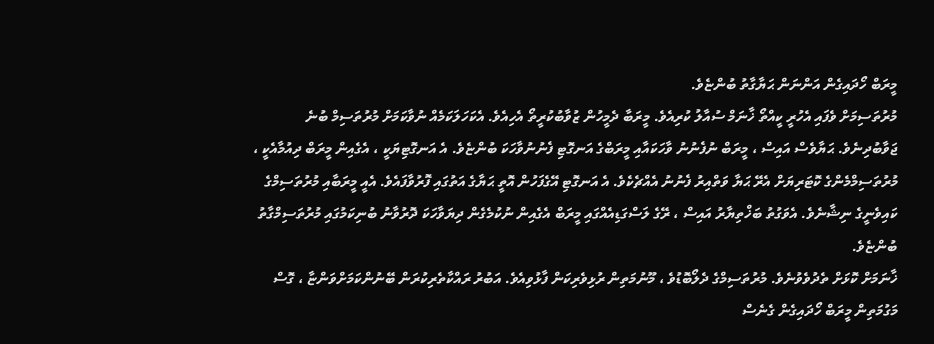މީރަބް ހޯދައިގެން އަންނަން ޙަޔާގާތު ބުންޏެވެ.
މުރުތަސިމަށް ވެފައި އެހުރީ ކީއްތޯ ޚާނަމް ސުއާލު ކުރިއެވެ. މީރަބާ ދެމީހުން ޒުވާބުކުރީތޯ އެހިއެވެ. އެކަހަލަކަމެއް ނުވާކަމަށް މުރުތަސިމް ބުނެ ޖަވާބުދިނެވެ. ޙަޔާވެސް އައިސް ، މީރަބް ނުފެނުނު ވާހަކައާއި މީރަބްގެ އަނގޮޓި ފެނުނުވާހަކަ ބުންޏެވެ. އެ އަނގޮޓިޔަކީ ، އެގެއިން މީރަބް ދިއުމާއެކީ ، މުރުތަސިމްމެންގެ ކޮޓަރިޔަށް އެރޭ ޙަޔާ ވަތްއިރު ފެނުނު އެއްޗެކެވެ. އެ އަނގޮޓި އޭގެފަހުން އޮތީ ޙަޔާގެ އަތުގައި ފޮރުވާފައެވެ. އެއީ މީރަބާއި މުރުތަސިމްގެ ކައިވެނީގެ ނިޝާނެވެ. އެވަގުތު ބަޚްތިޔާރު އައިސް ، ރޭގެ ލަސްގަޑިއެއްގައި މީރަބް އެގެއިން ނުކުމެގެން ދިޔަވާހަކަ ދޮރުވާނު ބުނިކަމުގައި މުރުތަސިމްގާތު ބުންޏެވެ.
ޚާނަމަށް ކޮޅަށް ތެދުވެވުނެވެ. މުރުތަސިމްގެ ދެލޯބޮޑުވެ ، މޫނުމަތިން ރުޅިވެރިކަން ފާޅުވިއެވެ. އަބުރު ރައްކާތެރިކުރަން ބޭނުންކަމަށްވަންޏާ ، ގޮސް މަގުމަތިން މީރަބް ހޯދައިގެން ގެނެސް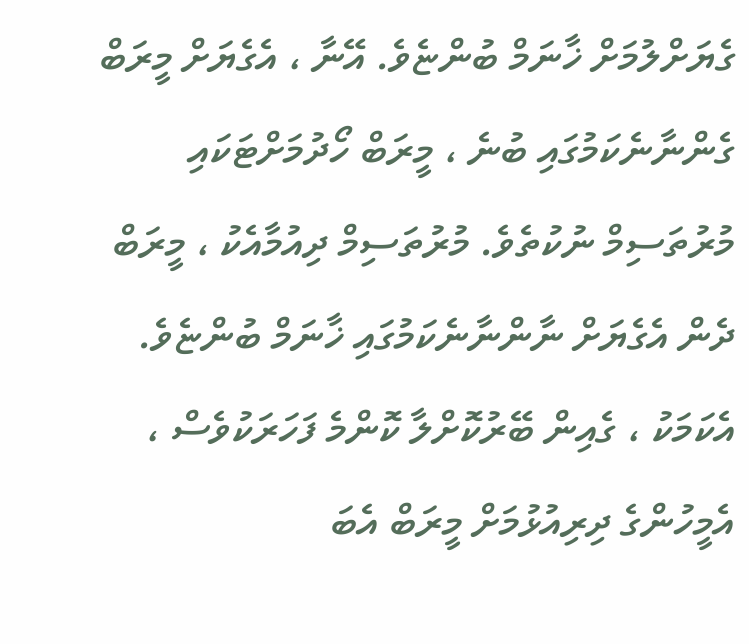ގެޔަށްލުމަށް ޚާނަމް ބުންޏެވެ. އޭނާ ، އެގެޔަށް މީރަބް ގެންނާނެކަމުގައި ބުނެ ، މީރަބް ހޯދުމަށްޓަކައި މުރުތަސިމް ނުކުތެވެ. މުރުތަސިމް ދިއުމާއެކު ، މީރަބް ދެން އެގެޔަށް ނާންނާނެކަމުގައި ޚާނަމް ބުންޏެވެ. އެކަމަކު ، ގެއިން ބޭރުކޮށްލާ ކޮންމެ ފަހަރަކުވެސް ، އެމީހުންގެ ދިރިއުޅުމަށް މީރަބް އެބަ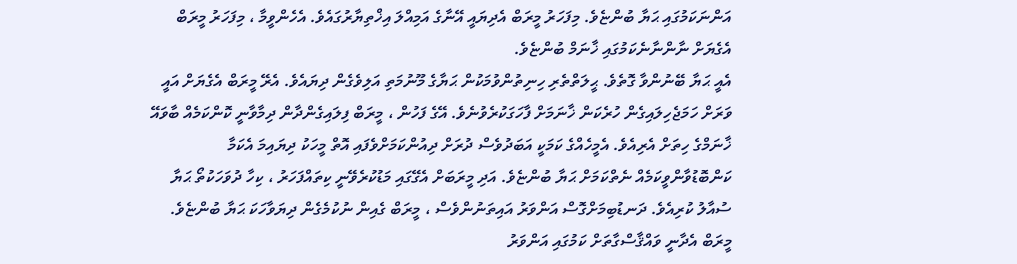އަންނަކަމުގައި ޙަޔާ ބުންޏެވެ. މިފަހަރު މީރަބް އެދިޔައީ އޭނާގެ އަމިއްލަ އިޚްތިޔާރުގައެވެ. އެހެންވީމާ ، މިފަހަރު މީރަބް އެގެޔަށް ނާންނާނެކަމުގައި ޚާނަމް ބުންޏެވެ.
އެއީ ޙަޔާ ބޭނުންވާ ގޮތެވެ. ޙީލަތްތެރި ހިނިތުންވުމަކުން ޙަޔާގެ މޫނުމަތި އަލިވެގެން ދިޔައެވެ. އެރޭ މީރަބް އެގެޔަށް އައީ ވަރަށް ހަމަޖެހިލައިގެން ހުރެކަން ޚާނަމަށް ފާހަގަކުރެވުނެވެ. އޭގެ ފަހުން ، މީރަބް ފިލައިގެންދާން ދިމާވާނީ ކޮންކަމެއް ބާވައޭ ޚާނަމްގެ ހިތަށް އެރިއެވެ. އެމީހެއްގެ ކަމަކީ އަބަދުވެސް ދުރަށް ދިއުންކަމަށްވެފައި އޮތް މީހަކު ދިޔައިމަ އެކަމާ ކަންބޮޑުވާންވީކަމެއް ނެތްކަމަށް ޙަޔާ ބުންޏެވެ. އަދި މީރަބަށް އެގޭގައި މަޑުކުރެވޭނީ ކިތައްފަހަރު ، ކިހާ ދުވަހަކުތޯ ޙަޔާ ސުއާލު ކުރިއެވެ. ދަނޑުބިމަށްގޮސް އަންވަރު އައިތަނުންވެސް ، މީރަބް ގެއިން ނުކުމެގެން ދިޔަވާހަކަ ޙަޔާ ބުންޏެވެ. މީރަބް އެދާނީ ވައްޤާސްގާތަށް ކަމުގައި އަންވަރު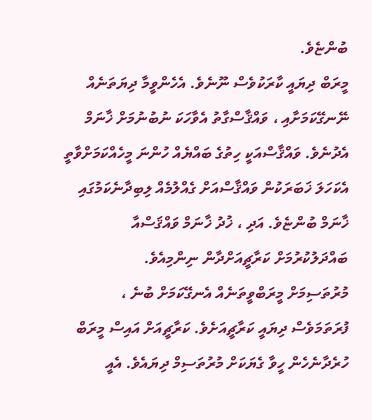ބުންޏެވެ.
މީރަބް ދިޔައީ ކާރަކުވެސް ނޫނެވެ. އެހެންވީމާ ދިޔަތަނެއް ނޭނގޭކަމަށާއި ، ވައްޤާސްގާތު އެވާހަކަ ނުބުނުމަށް ޚާނަމް އެދުނެވެ. ވައްޤާސްއަކީ ހިތުގެ ބައްޔެއް ހުންނަ މީހެއްކަމަށްވާތީ އެކަހަލަ ޚަބަރަކުން ވައްޤާސްއަށް ގެއްލުމެއް ލިބިދާނެކަމުގައި ޚާނަމް ބުންޏެވެ. އަދި ، ޚުދު ޚާނަމް ވައްޤަސްއާ ބައްދަލުކުރުމަށް ކަރާޗީއަށްދާން ނިންމިއެވެ.
މުރުތަސިމަށް މީރަބްވީތަނެއް އެނގޭކަމަށް ބުނެ ، ފުރަތަމަވެސް ދިޔައީ ކަރާޗީއަށެވެ. ކަރާޗީއަށް އައިސް މީރަބް ހުރެދާނެހެން ހީވާ ގެޔަކަށް މުރުތަސިމް ދިޔައެވެ. އެއީ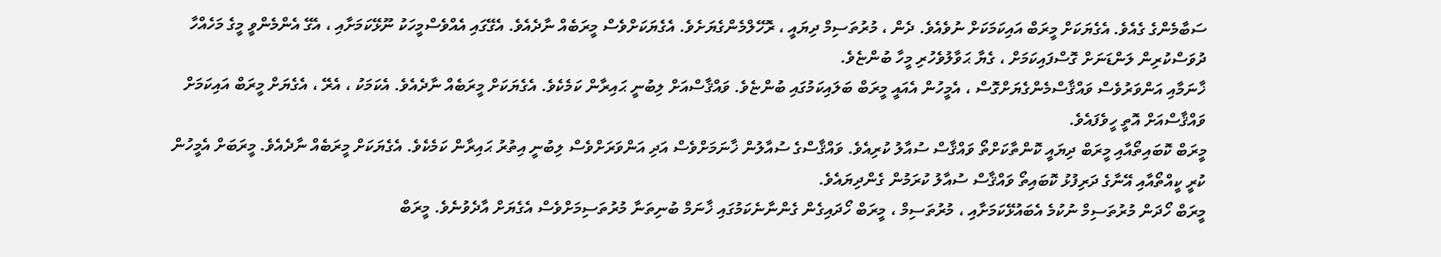ސަބާމެންގެ ގެއެވެ. އެގެޔަކަށް މީރަބް އައިކަމަކަށް ނުވެއެވެ. ދެން ، މުރުތަސިމް ދިޔައީ ، ރޮހޭލްމެންގެޔަށެވެ. އެގެޔަކަށްވެސް މީރަބެއް ނާދެއެވެ. އެގޭގައި އެއްވެސްމީހަކު ނޫޅޭކަމަށާއި ، އެގޭ އެންމެންވީ މީގެ މަހެއްހާ ދުވަސްކުރިން ލަންޑަނަށް ގޮސްފައިކަމަށް ، ގެޔާ ޙަވާލުވެހުރި މީހާ ބުންޏެވެ.
ޚާނަމާއި އަންވަރުވެސް ވައްޤާސްމެންގެޔަށްގޮސް ، އެމީހުން އެއައީ މީރަބް ބަލައިކަމުގައި ބުންޏެވެ. ވައްޤާސްއަށް ލިބުނީ ޙައިރާން ކަމެކެވެ. އެގެޔަކަށް މީރަބެއް ނާދެއެވެ. އެކަމަކު ، އެރޭ ، އެގެޔަށް މީރަބް އައިކަމަށް ވައްޤާސްއަށް އޮތީ ހީވެފައެވެ.
މީރަބް ކޮބައިތޯއާއި މީރަބް ދިޔައީ ކޮންތާކަށްތޯ ވައްޤާސް ސުއާލު ކުރިއެވެ. ވައްޤާސްގެ ސުއާލުން ޚާނަމަށްވެސް އަދި އަންވަރަށްވެސް ލިބުނީ އިތުރު ޙައިރާން ކަމެކެވެ. އެގެޔަކަށް މީރަބެއް ނާދެއެވެ. މީރަބަށް އެމީހުން ކުރީ ކީއްތޯއާއި އޭނާގެ ދަރިފުޅު ކޮބައިތޯ ވައްޤާސް ސުއާލު ކުރަމުން ގެންދިޔައެވެ.
މީރަބް ހޯދަން މުރުތަސިމް ނުކުމެ އެބައުޅޭކަމަށާއި ، މުރުތަސިމް ، މީރަބް ހޯދައިގެން ގެންނާނެކަމުގައި ޚާނަމް ބުނިތަނާ މުރުތަސިމަށްވެސް އެގެޔަށް އާދެވުނެވެ. މީރަބް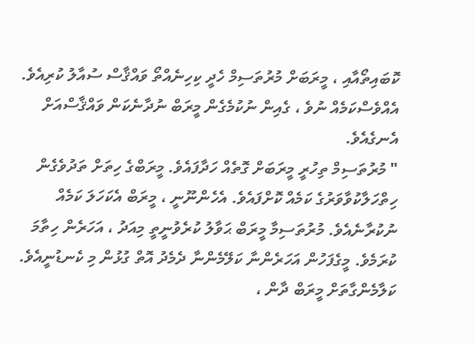ކޮބައިތޯއާއި ، މީރަބަށް މުރުތަސިމް ހެދީ ކިހިނެއްތޯ ވައްޤާސް ސުއާލު ކުރިއެވެ. އެއްވެސްކަމެއް ނުވެ ، ގެއިން ނުކުމެގެން މީރަބް ނުދާނެކަން ވައްޤާސްއަށް އެނގެއެވެ.
" މުރުތަސިމް ތިހުރީ މީރަބަށް ގޮތެއް ހަދާފައެވެ. މީރަބްގެ ހިތަށް ތަދުވެގެން ހިތްހަލާކުވާވަރުގެ ކަމެއް ކޮށްފައެވެ. އެހެންނޫނީ ، މީރަބް އެކަހަލަ ކަމެއް ނުކުރާނެއެވެ. މުރުތަސިމާ މީރަބް ޙަވާލު ކުރެވުނީތީ މިއަދު ، އަހަރެން ހިތާމަ ކުރަމެވެ. މީގެފަހުން އަހަރެންނާ ކަލޭމެންނާ ދެމެދު އޮތް ގުޅުން މި ކެނޑުނީއެވެ. ކަލާމެންގާތަށް މީރަބް ދާން ،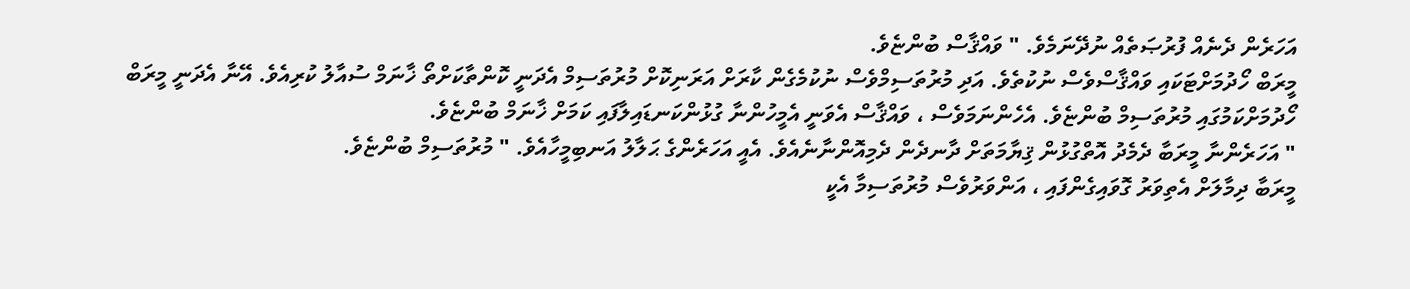އަހަރެން ދެނެއް ފުރުޞަތެއް ނުދޭނަމެވެ. " ވައްޤާސް ބުންޏެވެ.
މީރަބް ހޯދުމަށްޓަކައި ވައްޤާސްވެސް ނުކުތެވެ. އަދި މުރުތަސިމްވެސް ނުކުމެގެން ކާރަށް އަރަނިކޮށް މުރުތަސިމް އެދަނީ ކޮންތާކަށްތޯ ޚާނަމް ސުއާލު ކުރިއެވެ. އޭނާ އެދަނީ މީރަބް ހޯދުމަށްކަމުގައި މުރުތަސިމް ބުންޏެވެ. އެހެންނަމަވެސް ، ވައްޤާސް އެވަނީ އެމީހުންނާ ގުޅުންކަނޑައިލާފައި ކަމަށް ޚާނަމް ބުންޏެވެ.
" އަހަރެންނާ މީރަބާ ދެމެދު އޮތްގުޅުން ޤިޔާމަތަށް ދާނދެން ދެމިއޮންނާނެއެވެ. އެއީ އަހަރެންގެ ޙަލާލު އަނބިމީހާއެވެ. " މުރުތަސިމް ބުންޏެވެ.
މީރަބާ ދިމާލަށް އެތިވަރު ގޮވައިގެންފައި ، އަންވަރުވެސް މުރުތަސިމާ އެކީ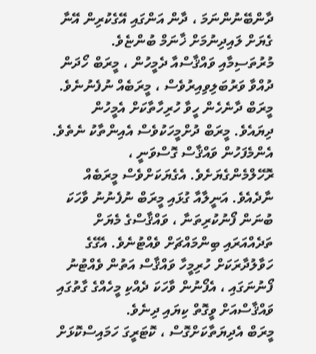ދާންބޭނުންނަމަ ، ދާން އަންގައި އޭގެކުރިން އޭނާ ގެޔަށް ލައިދިނުމަށް ޚާނަމް ބުންޏެވެ.
މުރުތަސިމާއި ވައްޤާސްއާ ދެމީހުން ، މީރަބް ހޯދަން ދުއްވާ ވަރުބަލިވިއިރުވެސް ، މީރަބެއް ނުފެނުނެވެ. މީރަބް ދާނެހެން ހީވާ ހުރިހާތާކަށް އެމީހުން ދިޔައެވެ. މީރަބް ދުށްމީހަކުވެސް އެއިންތާކު ނެތެވެ. އެންމެފަހުން ވައްޤާސް ގޮސްވަނީ ، ރޮހޭލްމެންގެޔަށެވެ. އެގެޔަކަށްވެސް މީރަބެއް ނާދެއެވެ. އަނީލާއާ ގުޅައި މީރަބް ނުފެނުނު ވާހަކަ ބުނަން ފޯނުކުރިތަނާ ، ވައްޤާސްގެ މެޔަށް ތަދެއްއަރައި ބިންމައްޗަށް ވެއްޓުނެވެ. އެގޭގެ ހަވާލުދާރަކަށް ހުރިމީހާ ވައްޤާސް އަތުން ވެއްޓުނު ފޯނުނަގައި ، އެފޯނުން ވާހަކަ ދެއްކި މީހެއްގެ ގާތުގައި ވައްޤާސްއަށް ވީގޮތް ކިޔައި ދިނެވެ.
މީރަބް އެދިޔަތާކަށްގޮސް ، ކޮޓަރީގަ ހަމައިސްކޮޅަށް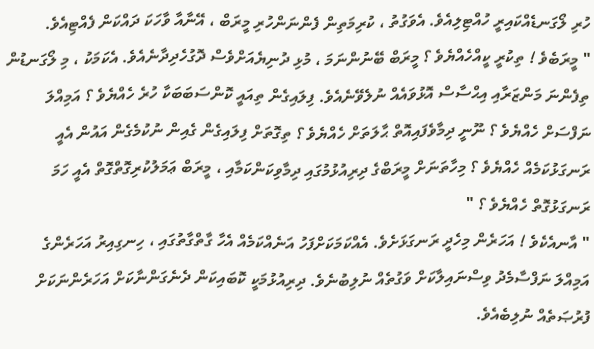ހުރި ލޯގަނޑެއްކައިރީ ހުއްޓިލިއެވެ. އެވަގުތު ، ކުރިމަތިން ފެންނަންހުރި މީރަބް ، އޭނާއާ ވާހަކަ ދައްކަން ފެއްޓިއެވެ.
" މީރަބެވެ ! ތިކުރީ ކީއްހެއްޔެވެ ؟ މީރަބް ބޭނުންނަމަ ، މުޅި ދުނިޔެއަށްވެސް ދޮގުހެދިދާނެއެވެ. އެކަމަކު ، މި ލޯގަނޑުން ތިފެންނަ މަންޒަރާއި އިޙްސާސް އޮޅުވައެއް ނުލެވޭނެއެވެ. ފިލައިގެން ތިއައީ ކޮންސަބަބަކާ ހުރެ ހެއްޔެވެ ؟ އަމިއްލަ ނަފްސަށް ހެއްޔެވެ ؟ ނޫނީ ދިމާވެފައިއޮތް ޙާލަތަށް ހެއްޔެވެ ؟ ތިގޮތަށް ފިލައިގެން ގެއިން ނުކުމެގެން އައުން އެއީ ރަނގަޅުކަމެއް ހެއްޔެވެ ؟ މިހާތަނަށް މީރަބްގެ ދިރިއުޅުމުގައި ދިމާވިކަންކަމާއި ، މީރަބް ޢަމަލުކުރިގޮތްގޮތް އެއީ ހަމަ ރަނގަޅުގޮތް ހެއްޔެވެ ؟ "
" އާނއެކެވެ ! އަހަރެން މިހެދީ ރަނގަޅަށެވެ. އެއްކަމަކަށްފަހު އަނެއްކަމެއް އެހާ ގާތްގާތުގައި ، ހިނގިއިރު އަހަރެންގެ އަމިއްލަ ނަފްސާމެދު ވިސްނައިލާކަށް ވަގުތެއް ނުލިބުނެވެ. ދިރިއުޅުމަކީ ކޮބައިކަން ދެނެގަންނާކަށް އަހަރެންނަކަށް ފުރުޞަތެއް ނުލިބެއެވެ.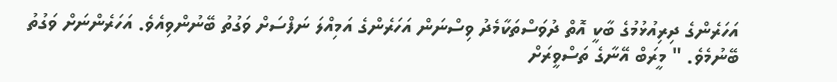އަހަރެންގެ ދިރިއުޅުމުގެ ބާކީ އޮތް ދުވަސްތަކާމެދު ވިސްނަން އަހަރެންގެ އަމިއްލަ ނަފްސަށް ވަގުތު ބޭނުންވިއެވެ. އަހަރެންނަށް ވަގުތު ބޭނުމެވެ. " މީރަބް އޭނާގެ ތަސްވީރަށް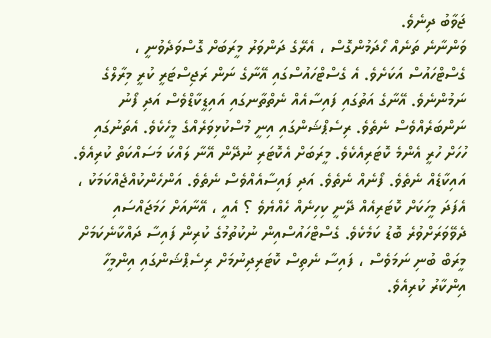ޖަވާބު ދިނެވެ.
ވަންނާނެ ތަނެއް ހޯދަމުންގޮސް ، އެރޭގެ ދަންވަރު މީރަބަށް ގޮސްވަދެވުނީ ، ގެސްޓްހައުސް އަކަށެވެ. އެ ގެސްޓްހައުސްގައި އޭނާގެ ނަން ރަޖިސްޓަރީ ކުރީ މިރާލްގެ ނަމުންނެވެ. އޭނާގެ އަތުގައި ފައިސާއެއް ނެތްތާނގައި އައިޑީކާޑްވެސް އަދި ފޯނު ނަންބަރެއްވެސް ނެތެވެ. ރިސެޕްޝަންގައި އިނީ މުސްކުޅިވަރެއްގެ މީހެކެވެ. އެތަނުގައި ހުހަށް ހުރީ އެންމެ ކޮޓަރިއެކެވެ. މީރަބަށް އެކޮޓަރި ނުދޭން އޭނާ ލައްކަ މަސައްކަތް ކުރިއެވެ. އައިކާޑެއް ނެތެވެ. ފޯނެއް ނެތެވެ. އަދި ފައިސާއެއްވެސް ނެތެވެ. އަންހެންކުއްޖެއްކަމަކު ، އެފަދަ މީހަކަށް ކޮޓަރިއެއް ދޭނީ ކިހިނެއް ހެއްޔެވެ ؟ އެއީ ، އޭނާއަށް ހަމަޖައްސައި ދެވޭވަރަށްވުރެ ބޮޑު ކަމެކެވެ. ގެސްޓްހައުސްއިން ނުކުތުމުގެ ކުރިން ފައިސާ ދައްކާނެކަމަށް މީރަބް ބުނި ނަމަވެސް ، ފައިސާ ނެތިސް ކޮޓަރިދިނުމަށް ރިސެޕްޝަންގައި އިންމީހާ އިންކާރު ކުރިއެވެ.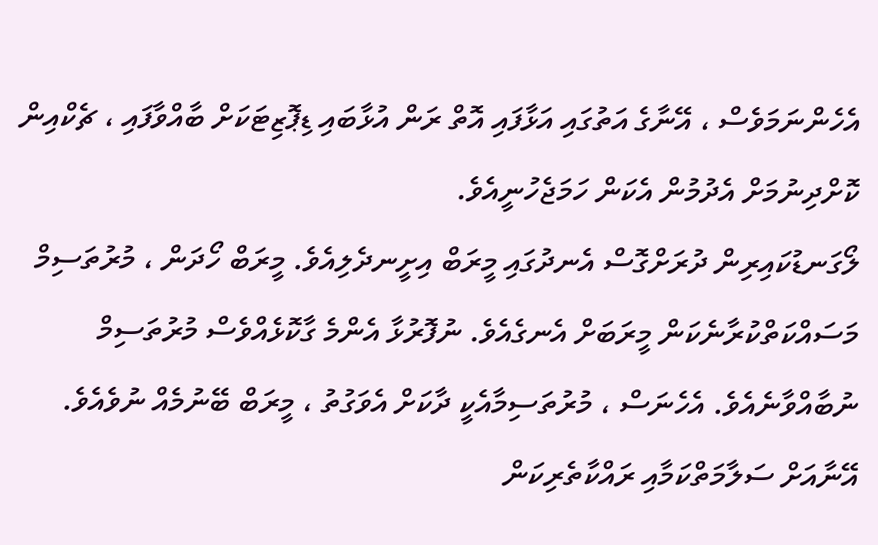އެހެންނަމަވެސް ، އޭނާގެ އަތުގައި އަޅާފައި އޮތް ރަން އުޅާބައި ޑިޕޮޒިޓަކަށް ބާއްވާފައި ، ޗެކްއިން ކޮށްދިނުމަށް އެދުމުން އެކަން ހަމަޖެހުނީއެވެ.
ލޯގަނޑުކައިރިން ދުރަށްގޮސް އެނދުގައި މީރަބް އިށީނދެލިއެވެ. މީރަބް ހޯދަން ، މުރުތަސިމް މަސައްކަތްކުރާނެކަން މީރަބަށް އެނގެއެވެ. ނުފޮރުޅާ އެންމެ ގާކޮޅެއްވެސް މުރުތަސިމް ނުބާއްވާނެއެވެ. އެހެނަސް ، މުރުތަސިމާއެކީ ދާކަށް އެވަގުތު ، މީރަބް ބޭނުމެއް ނުވެއެވެ. އޭނާއަށް ސަލާމަތްކަމާއި ރައްކާތެރިކަން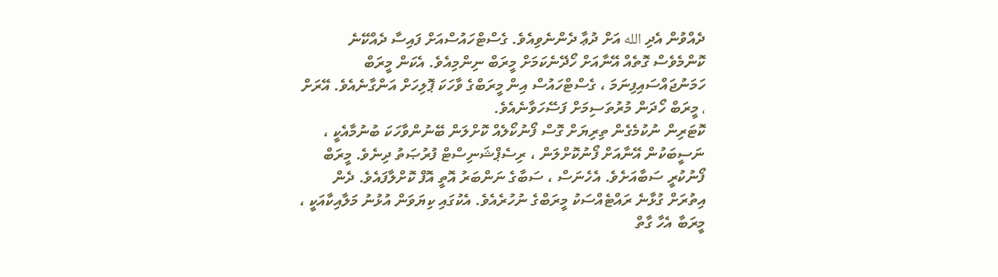ދެއްވުން އެދި الله އަށް ދުޢާ ދެންނެވިއެވެ. ގެސްޓްހައުސްއަށް ފައިސާ ދެއްކޭނެ ކޮންމެވެސް ގޮތެއް އޭނާއަށް ހޯދޭނެކަމަށް މީރަބް ނިންމިއެވެ. އެކަން މީރަބް ހަމަނުޖައްސައިފިނަމަ ، ގެސްޓްހައުސް އިން މީރަބްގެ ވާހަކަ ޕޮލިހަށް އަންގާނެއެވެ. އޭރަށް ، މީރަބް ހޯދަން މުރުތަސިމަށް ފަސޭހަވާނެއެވެ.
ކޮޓަރިން ނުކުމެގެން ތިރިޔަށް ގޮސް ފޯނުކޯލެއް ކޮށްލަން ބޭނުންވާހަކަ ބުނުމާއެކީ ، ނަސީބަކުން އޭނާއަށް ފޯނުކޮށްލަން ، ރިސެޕްޝަނިސްޓް ފުރުޞަތު ދިނެވެ. މީރަބް ފޯނުކުރީ ސަބާއަށެވެ. އެހެނަސް ، ސަބާގެ ނަންބަރު އޮތީ އޮފް ކޮށްލާފައެވެ. ދެން އިތުރަށް ގުޅާނެ ރައްޓެއްސަކު މީރަބްގެ ނުހުރެއެވެ. އެކުގައި ކިޔަވަން އުޅުނު މަލާއިކާއަކީ ، މީރަބާ އެހާ ގާތް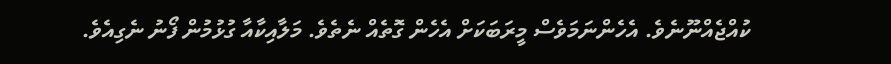ކުއްޖެއްނޫނެވެ. އެހެންނަމަވެސް މީރަބަކަށް އެހެން ގޮތެއް ނެތެވެ. މަލާއިކާއާ ގުޅުމުން ފޯނު ނެގިއެވެ.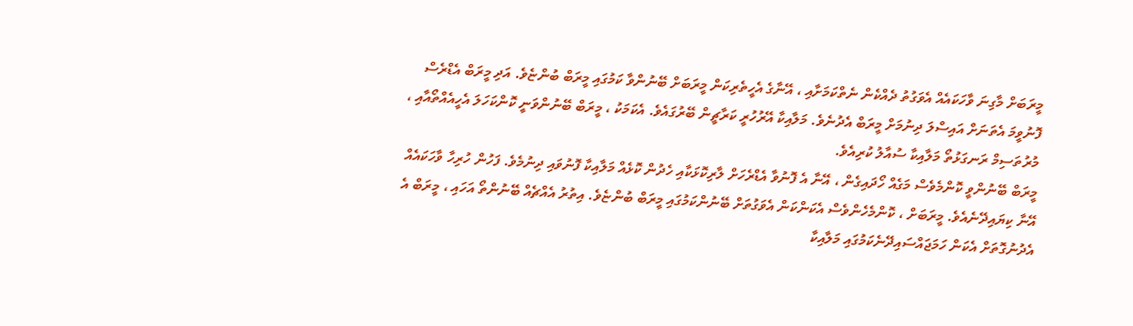މީރަބަށް މާގިނަ ވާހަކައެއް އެވަގުތު ދެއްކެން ނެތްކަމަށާއި ، އޭނާގެ އެހީތެރިކަން މީރަބަށް ބޭނުންވާ ކަމުގައި މީރަބް ބުންޏެވެ. އަދި މީރަބް އެޑްރެސް ފޮނުވީމަ އެތަނަށް އައިސްލަ ދިނުމަށް މީރަބް އެދުނެވެ. މަލާއިކާ އޭރުހުރީ ކަރާޗީން ބޭރުގައެވެ. އެކަމަކު ، މީރަބް ބޭނުންވަނީ ކޮންކަހަލަ އެހީއެއްތޯއާއި ، މުރުތަސިމް ރަނގަޅުތޯ މަލާއިކާ ސުއާލު ކުރިއެވެ.
މީރަބް ބޭނުންވީ ކޮންމެވެސް މަގެއް ހޯދައިގެން ، އޭނާ އެ ފޮނުވާ އެޑްރެހަށް ލާރިކޮޅަކާއި ހެދުން ކޮޅެއް މަލާއިކާ ފޮނުވައި ދިނުމެވެ. ފަހުން ހުރިހާ ވާހަކައެއް އޭނާ ކިޔައިދޭނެއެވެ. މީރަބަށް ، ކޮންމެހެންވެސް އެކަންކަން އެވަގުތަށް ބޭނުންކަމުގައި މީރަބް ބުންޏެވެ. އިތުރު އެއްޗެއް ބޭނުންތޯ އަހައި ، މީރަބް އެ އެދުނުގޮތަށް އެކަން ހަމަޖައްސައިދޭނެކަމުގައި މަލާއިކާ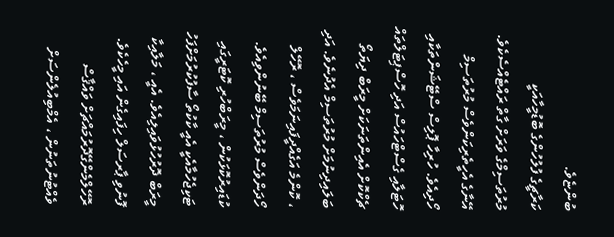ބުންޏެވެ.
ކަރާޗީގެ ފުލުހުންގެ ބޮޑުމީހާއަކީ މުރުތަސިމްގެ ވަރަށް ގާތް ރައްޓެއްސެކެވެ. އޭނާގެ އެހީތެރިކަންވެސް މުރުތަސިމް ހޯދިއެވެ. ހުރިހާ ޕޮލިސް ސްޓޭޝަންތަކާއި ހޮޓަލާއި ގެސްޓްހައުސް އަދި ހޮސްޕިޓަލްތައް ޗެކްކޮށް އެއިންތަނަކަށް މީރަބް ދިޔަތޯ ބަލައިދިނުމަށް މުރުތަސިމް އެދުނެވެ. އަދި ، ކޮންމެ އަގެއްދީފައިނަމަވެސް ، ރޮހޭލް ހޯދަންވެސް މުރުތަސިމް ބޭނުންވިއެވެ.
ކުޑައިރުކޮޅަކުން ، މީރަބްހުރި ކޮޓަރީގައި ޓަކިޖެހުމާއެކީ އެއީ ކާކުތޯ ސާފުކުރުމަށްފަހު މީރަބް ދޮރުހުޅުވައިލިއެވެ. އެއީ ، މަލާއިކާ ފޮނުވި ޕާރސަލް ހިފައިގެން އައި މީހެކެވެ.
ރޮހޭލްމެންގޭދޮރުމައްޗަށް ވައްޤާސް ވެއްޓުނުތަނުން ، އެމްބިއުލެންސަށް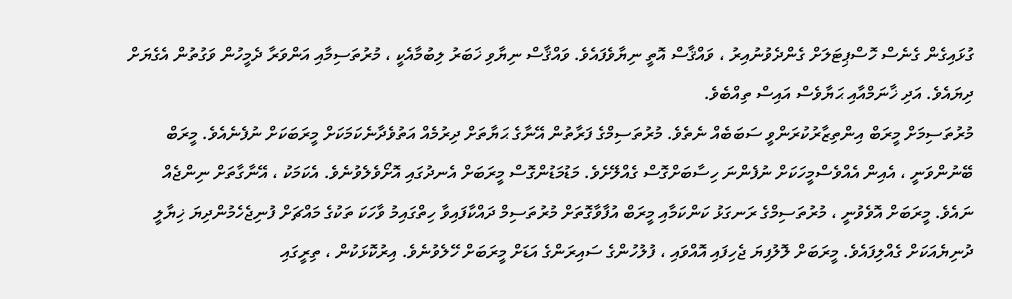ގުޅައިގެން ގެނެސް ހޮސްޕިޓަލަށް ގެންދެވުނުއިރު ، ވައްޤާސް އޮތީ ނިޔާވެފައެވެ. ވައްޤާސް ނިޔާވި ޚަބަރު ލިބުމާއެކީ ، މުރުތަސިމާއި އަންވަރާ ދެމީހުން ވަގުތުން އެގެޔަށް ދިޔައެވެ. އަދި ޚާނަމްއާއި ޙަޔާވެސް އައިސް ތިއްބެވެ.
މުރުތަސިމަށް މީރަބް އިންތިޒާރުކުރަންވީ ސަބަބެއް ނެތެވެ. މުރުތަސިމްގެ ފަރާތުން އޭނާގެ ޙަޔާތަށް ދިރުމެއް އަތުވެދާނެކަމަކަށް މީރަބަކަށް ނުފެނެއެވެ. މީރަބް ބޭނުންވަނީ ، އެއިން އެއްވެސްމީހަކަށް ނުފެންނަ ހިސާބަށްގޮސް ގެއްލޭށެވެ. މަޑުމަޑުންގޮސް މީރަބަށް އެނދުގައި އޮށޯވެލެވުނެވެ. އެކަމަކު ، އޭނާގާތަށް ނިންޖެއް ނައެވެ. މީރަބަށް އޮވެވުނީ ، މުރުތަސިމްގެ ރަނގަޅު ކަންކަމާއި މީރަބް އުފާވާގޮތަށް މުރުތަސިމް ދައްކާފައިވާ ހިތްގައިމު ވާހަކަ ތަކުގެ މައްޗަށް ފުނިޖެހެމުންދިޔަ ޚިޔާލީ ދުނިޔެއަކަށް ގެއްލިފައެވެ. މީރަބަށް ލޮލުފިޔަ ޖެހިފައި އޮއްވައި ، ފުލުހުންގެ ސައިރަންގެ އަޑަށް މީރަބަށް ހޭލެވުނެވެ. އިރުކޮޅަކުން ، ތިރީގައި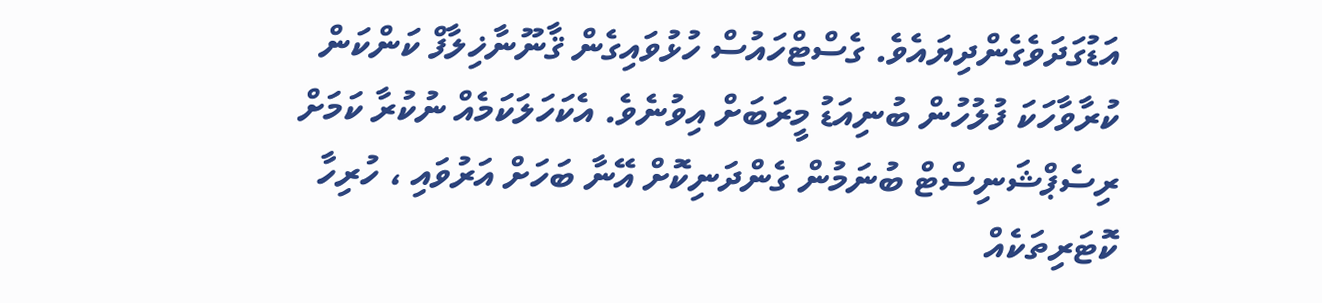އަޑުގަދަވެގެންދިޔައެވެ. ގެސްޓްހައުސް ހުޅުވައިގެން ޤާނޫނާޚިލާފް ކަންކަން ކުރާވާހަކަ ފުލުހުން ބުނިއަޑު މީރަބަށް އިވުނެވެ. އެކަހަލަކަމެއް ނުކުރާ ކަމަށް ރިސެޕްޝަނިސްޓް ބުނަމުން ގެންދަނިކޮށް އޭނާ ބަހަށް އަރުވައި ، ހުރިހާ ކޮޓަރިތަކެއް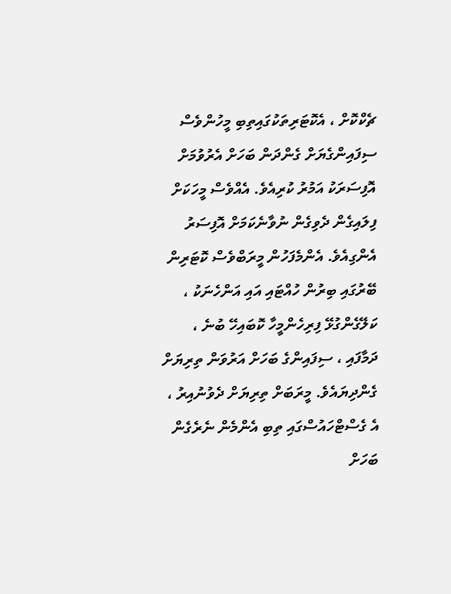ޗެކްކޮށް ، އެކޮޓަރިތަކުގައިތިބި މީހުންވެސް ސިފައިންގެޔަށް ގެންދަން ބަހަށް އެރުވުމަށް އޮފިސަރަކު އަމުރު ކުރިއެވެ. އެއްވެސް މީހަކަށް ފިލައިގެން ދެވިގެން ނުވާނެކަމަށް އޮފިސަރު އެންގިއެވެ. އެންމެފަހުން މީރަބްވެސް ކޮޓަރިން ބޭރުގައި ބިރުން ހުއްޓައި އައި އަންހެނަކު ، ކަލޭގެންގުޅޭ ފިރިހެންމީހާ ކޮބައިހޭ ބުނެ ، ދަމާފައި ، ސިފައިންގެ ބަހަށް އަރުވަން ތިރިޔަށް ގެންދިޔައެވެ. މީރަބަށް ތިރިޔަށް ދެވުނުއިރު ، އެ ގެސްޓްހައުސްގައި ތިބި އެންމެން ނެރެގެން ބަހަށް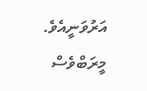އަރުވަނީއެވެ. މީރަބްވެސް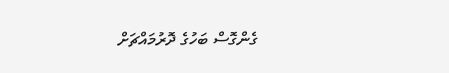ގެންގޮސް ބަހުގެ ދޮރުމައްޗަށް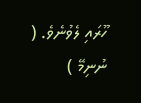ހޫރައި ލެވުނެވެ. ( ނުނިމޭ )